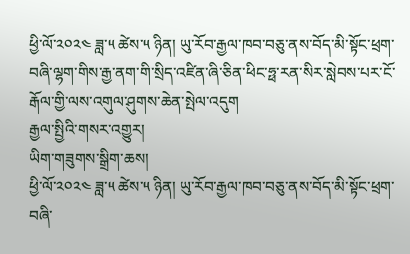ཕྱི་ལོ་༢༠༢༤ ཟླ་༥ ཚེས་༥ ཉིན། ཡུ་རོབ་རྒྱལ་ཁབ་བཅུ་ནས་བོད་མི་སྟོང་ཕྲག་བཞི་ལྷག་གིས་རྒྱ་ནག་གི་སྲིད་འཛིན་ཞི་ཅིན་ཕིང་ཧྥ་རན་སིར་སླེབས་པར་ངོ་རྒོལ་གྱི་ལས་འགུལ་ཤུགས་ཆེན་སྤེལ་འདུག
རྒྱལ་སྤྱིའི་གསར་འགྱུར།
ཡིག་གཟུགས་སྒྲིག་ཆས།
ཕྱི་ལོ་༢༠༢༤ ཟླ་༥ ཚེས་༥ ཉིན། ཡུ་རོབ་རྒྱལ་ཁབ་བཅུ་ནས་བོད་མི་སྟོང་ཕྲག་བཞི་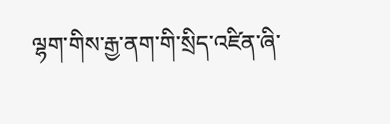ལྷག་གིས་རྒྱ་ནག་གི་སྲིད་འཛིན་ཞི་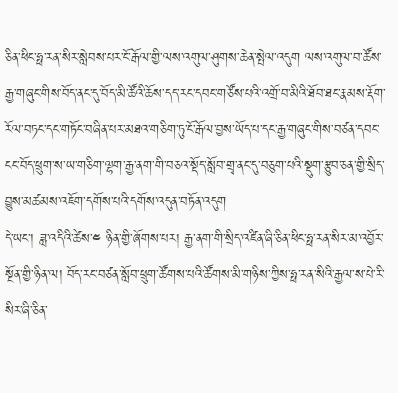ཅིན་ཕིང་ཧྥ་རན་སིར་སླེབས་པར་ངོ་རྒོལ་གྱི་ལས་འགུལ་ཤུགས་ཆེན་སྤེལ་འདུག ལས་འགུལ་བ་ཚོས་རྒྱ་གཞུང་གིས་བོད་ནང་དུ་བོད་མི་ཚོའི་ཆོས་དད་རང་དབང་གཙོས་པའི་འགྲོ་བ་མིའི་ཐོབ་ཐང་རྣམས་རྡོག་རོལ་བཏང་དང་གཏོང་བཞིན་པར་མཐའ་གཅིག་ཏུ་ངོ་རྒོལ་བྱས་ཡོད་པ་དང་རྒྱ་གཞུང་གིས་བཙན་དབང་ངང་བོད་ཕྲུག་ས་ཡ་གཅིག་ལྷག་རྒྱ་ནག་གི་བཅའ་སྡོད་སློབ་གྲྭ་ནང་དུ་བཅུག་པའི་སྡུག་རྩུབ་ཅན་གྱི་སྲིད་བྱུས་མཚམས་འཇོག་དགོས་པའི་དགོས་འདུན་བཏོན་འདུག
དེ་ཡང་། ཟླ་འདིའི་ཚེས་༤ ཉིན་གྱི་ཞོགས་པར། རྒྱ་ནག་གི་སྲིད་འཛིན་ཞི་ཅིན་ཕིང་ཧྥ་རན་སིར་མ་འབྱོར་སྔོན་གྱི་ཉིན་ལ། བོད་རང་བཙན་སློབ་ཕྲུག་ཚོགས་པའི་ཚོགས་མི་གཉིས་ཀྱིས་ཧྥ་རན་སིའི་རྒྱལ་ས་པེ་རི་སིར་ཞི་ཅིན་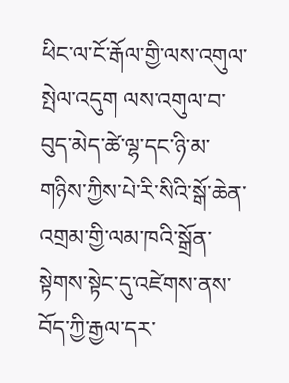ཕིང་ལ་ངོ་རྒོལ་གྱི་ལས་འགུལ་སྤེལ་འདུག ལས་འགུལ་བ་བུད་མེད་ཚེ་ལྷ་དང་ཉི་མ་གཉིས་ཀྱིས་པེ་རི་སིའི་སྒོ་ཆེན་འགྲམ་གྱི་ལམ་ཁའི་སྒྲོན་སྟེགས་སྟེང་དུ་འཛེགས་ནས་བོད་ཀྱི་རྒྱལ་དར་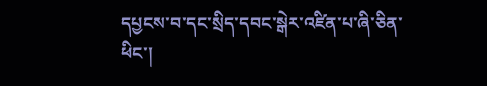དཔྱངས་བ་དང་སྲིད་དབང་སྒེར་འཛིན་པ་ཞི་ཅིན་ཕིང་།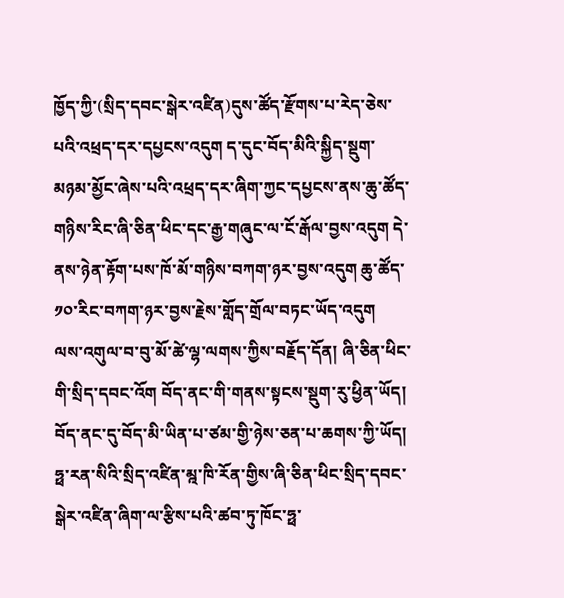ཁྱོད་ཀྱི་(སྲིད་དབང་སྒེར་འཛིན)དུས་ཚོད་རྫོགས་པ་རེད་ཅེས་པའི་འཕྲད་དར་དཔྱངས་འདུག ད་དུང་བོད་མིའི་སྐྱིད་སྡུག་མཉམ་མྱོང་ཞེས་པའི་འཕྲད་དར་ཞིག་ཀྱང་དཔྱངས་ནས་ཆུ་ཚོད་གཉིས་རིང་ཞི་ཅིན་ཕིང་དང་རྒྱ་གཞུང་ལ་ངོ་རྒོལ་བྱས་འདུག དེ་ནས་ཉེན་རྟོག་པས་ཁོ་མོ་གཉིས་བཀག་ཉར་བྱས་འདུག ཆུ་ཚོད་༡༠་རིང་བཀག་ཉར་བྱས་རྗེས་གློད་གྲོལ་བཏང་ཡོད་འདུག
ལས་འགུལ་བ་བུ་མོ་ཚེ་ལྷ་ལགས་ཀྱིས་བརྗོད་དོན། ཞི་ཅིན་ཕིང་གི་སྲིད་དབང་འོག བོད་ནང་གི་གནས་སྟངས་སྡུག་རུ་ཕྱིན་ཡོད། བོད་ནང་དུ་བོད་མི་ཡིན་པ་ཙམ་གྱི་ཉེས་ཅན་པ་ཆགས་ཀྱི་ཡོད། ཧྥ་རན་སིའི་སྲིད་འཛིན་མྰ་ཁི་རོན་གྱིས་ཞི་ཅིན་ཕིང་སྲིད་དབང་སྒེར་འཛིན་ཞིག་ལ་རྩིས་པའི་ཚབ་ཏུ་ཁོང་ཧྥ་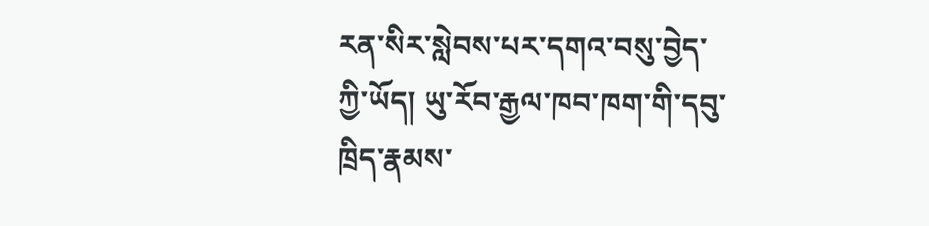རན་སིར་སླེབས་པར་དགའ་བསུ་བྱེད་ཀྱི་ཡོད། ཡུ་རོབ་རྒྱལ་ཁབ་ཁག་གི་དབུ་ཁྲིད་རྣམས་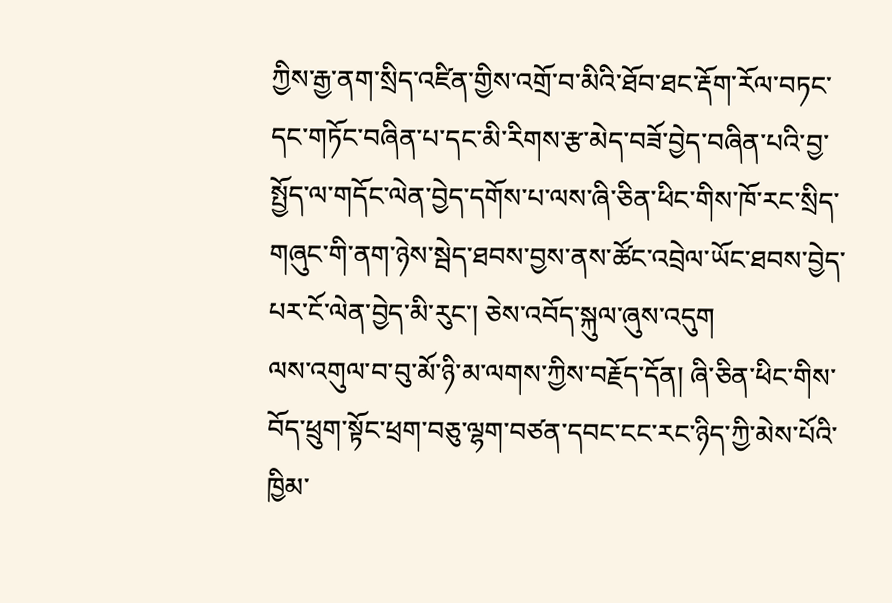ཀྱིས་རྒྱ་ནག་སྲིད་འཛིན་གྱིས་འགྲོ་བ་མིའི་ཐོབ་ཐང་རྡོག་རོལ་བཏང་དང་གཏོང་བཞིན་པ་དང་མི་རིགས་རྩ་མེད་བཟོ་བྱེད་བཞིན་པའི་བྱ་སྤྱོད་ལ་གདོང་ལེན་བྱེད་དགོས་པ་ལས་ཞི་ཅིན་ཕིང་གིས་ཁོ་རང་སྲིད་གཞུང་གི་ནག་ཉེས་སྦེད་ཐབས་བྱས་ནས་ཚོང་འབྲེལ་ཡོང་ཐབས་བྱེད་པར་ངོ་ལེན་བྱེད་མི་རུང་། ཅེས་འབོད་སྐུལ་ཞུས་འདུག
ལས་འགུལ་བ་བུ་མོ་ཉི་མ་ལགས་ཀྱིས་བརྗོད་དོན། ཞི་ཅིན་ཕིང་གིས་བོད་ཕྲུག་སྟོང་ཕྲག་བཅུ་ལྷག་བཙན་དབང་ངང་རང་ཉིད་ཀྱི་མེས་པོའི་ཁྱིམ་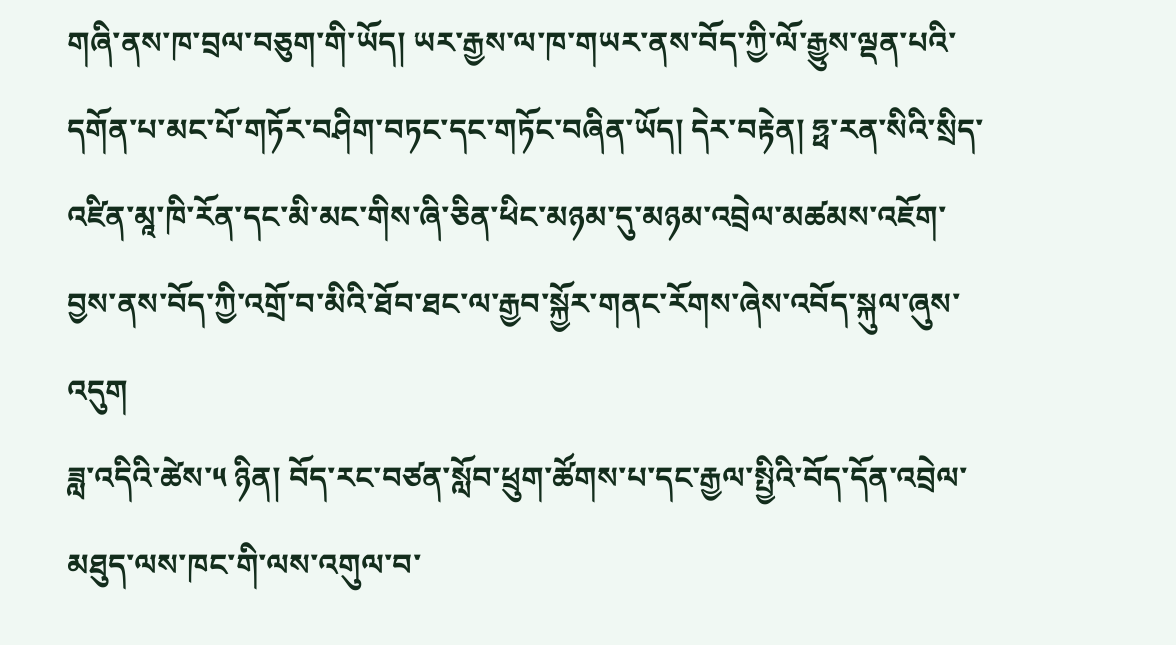གཞི་ནས་ཁ་བྲལ་བཅུག་གི་ཡོད། ཡར་རྒྱས་ལ་ཁ་གཡར་ནས་བོད་ཀྱི་ལོ་རྒྱུས་ལྡན་པའི་དགོན་པ་མང་པོ་གཏོར་བཤིག་བཏང་དང་གཏོང་བཞིན་ཡོད། དེར་བརྟེན། ཧྥ་རན་སིའི་སྲིད་འཛིན་མཱ་ཁི་རོན་དང་མི་མང་གིས་ཞི་ཅིན་ཕིང་མཉམ་དུ་མཉམ་འབྲེལ་མཚམས་འཇོག་བྱས་ནས་བོད་ཀྱི་འགྲོ་བ་མིའི་ཐོབ་ཐང་ལ་རྒྱབ་སྐྱོར་གནང་རོགས་ཞེས་འབོད་སྐུལ་ཞུས་འདུག
ཟླ་འདིའི་ཚེས་༥ ཉིན། བོད་རང་བཙན་སློབ་ཕྲུག་ཚོགས་པ་དང་རྒྱལ་སྤྱིའི་བོད་དོན་འབྲེལ་མཐུད་ལས་ཁང་གི་ལས་འགུལ་བ་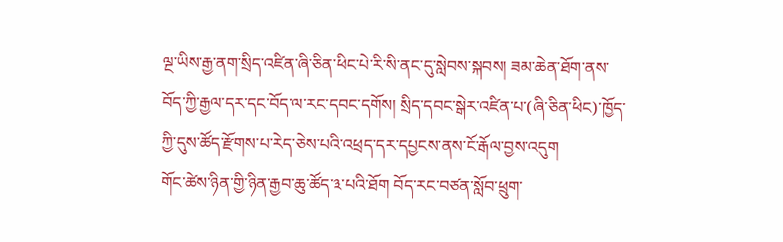ལྔ་ཡིས་རྒྱ་ནག་སྲིད་འཛིན་ཞི་ཅིན་ཕིང་པེ་རི་སི་ནང་དུ་སླེབས་སྐབས། ཟམ་ཆེན་ཐོག་ནས་བོད་ཀྱི་རྒྱལ་དར་དང་བོད་ལ་རང་དབང་དགོས། སྲིད་དབང་སྒེར་འཛིན་པ་(ཞི་ཅིན་ཕིང)་ཁྱོད་ཀྱི་དུས་ཚོད་རྫོགས་པ་རེད་ཅེས་པའི་འཕྲད་དར་དཔྱངས་ནས་ངོ་རྒོལ་བྱས་འདུག
གོང་ཚེས་ཉིན་གྱི་ཉིན་རྒྱབ་ཆུ་ཚོད་༣་པའི་ཐོག བོད་རང་བཙན་སློབ་ཕྲུག་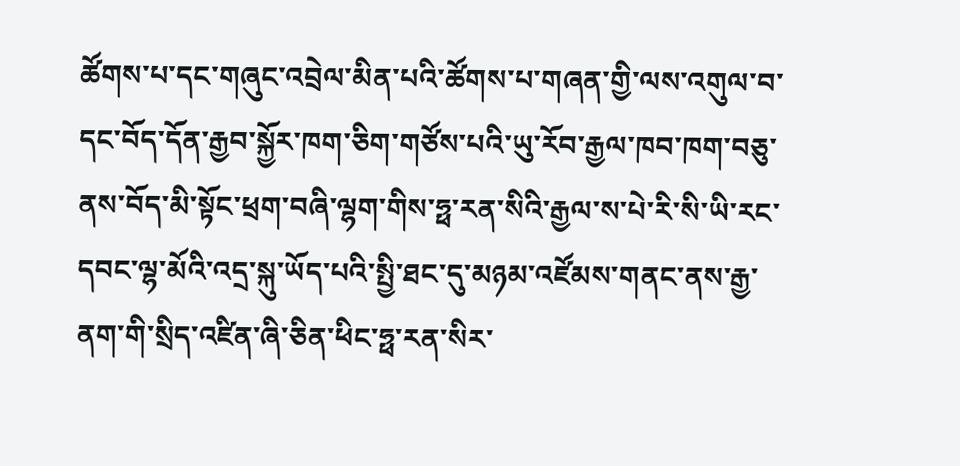ཚོགས་པ་དང་གཞུང་འབྲེལ་མིན་པའི་ཚོགས་པ་གཞན་གྱི་ལས་འགུལ་བ་དང་བོད་དོན་རྒྱབ་སྐྱོར་ཁག་ཅིག་གཙོས་པའི་ཡུ་རོབ་རྒྱལ་ཁབ་ཁག་བཅུ་ནས་བོད་མི་སྟོང་ཕྲག་བཞི་ལྷག་གིས་ཧྥ་རན་སིའི་རྒྱལ་ས་པེ་རི་སི་ཡི་རང་དབང་ལྷ་མོའི་འདྲ་སྐུ་ཡོད་པའི་སྤྱི་ཐང་དུ་མཉམ་འཛོམས་གནང་ནས་རྒྱ་ནག་གི་སྲིད་འཛིན་ཞི་ཅིན་ཕིང་ཧྥ་རན་སིར་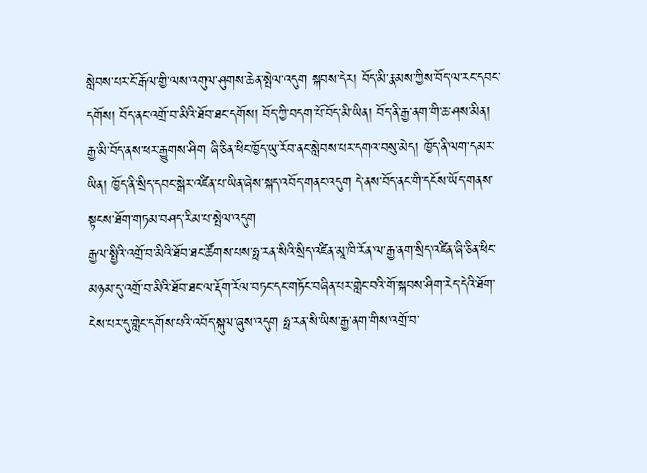སླེབས་པར་ངོ་རྒོལ་གྱི་ལས་འགུལ་ཤུགས་ཆེན་སྤེལ་འདུག སྐབས་དེར། བོད་མི་རྣམས་ཀྱིས་བོད་ལ་རང་དབང་དགོས། བོད་ནང་འགྲོ་བ་མིའི་ཐོབ་ཐང་དགོས། བོད་ཀྱི་བདག་པོ་བོད་མི་ཡིན། བོད་ནི་རྒྱ་ནག་གི་ཆ་ཤས་མིན། རྒྱ་མི་བོད་ནས་ཕར་རྒྱུགས་ཤིག ཞི་ཅིན་ཕིང་ཁྱོད་ཡུ་རོབ་ནང་སླེབས་པར་དགའ་བསུ་མེད། ཁྱོད་ནི་ལག་དམར་ཡིན། ཁྱོད་ནི་སྲིད་དབང་སྒེར་འཛིན་པ་ཡིན་ཞེས་སྐད་འབོད་གནང་འདུག དེ་ནས་བོད་ནང་གི་དངོས་ཡོད་གནས་སྟངས་ཐོག་གཏམ་བཤད་རིམ་པ་སྤེལ་འདུག
རྒྱལ་སྤྱིའི་འགྲོ་བ་མིའི་ཐོབ་ཐང་ཚོགས་པས་ཧྥ་རན་སིའི་སྲིད་འཛིན་མཱ་ཁི་རོན་ལ་རྒྱ་ནག་སྲིད་འཛིན་ཞི་ཅིན་ཕིང་མཉམ་དུ་འགྲོ་བ་མིའི་ཐོབ་ཐང་ལ་རྡོག་རོལ་བཏང་དང་གཏོང་བཞིན་པར་གླེང་བའི་གོ་སྐབས་ཤིག་རེད་དེའི་ཐོག་ངེས་པར་དུ་གླེང་དགོས་པའི་འབོད་སྐུལ་ཞུས་འདུག ཧྥ་རན་སི་ཡིས་རྒྱ་ནག་གིས་འགྲོ་བ་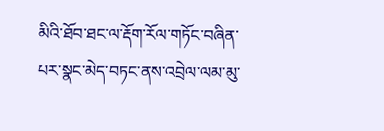མིའི་ཐོབ་ཐང་ལ་རྡོག་རོལ་གཏོང་བཞིན་པར་སྣང་མེད་བཏང་ནས་འབྲེལ་ལམ་མུ་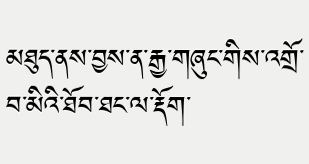མཐུད་ནས་བྱས་ན་རྒྱ་གཞུང་གིས་འགྲོ་བ་མིའི་ཐོབ་ཐང་ལ་རྡོག་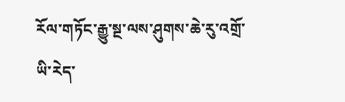རོལ་གཏོང་རྒྱུ་སྔ་ལས་ཤུགས་ཆེ་རུ་འགྲོ་ཡི་རེད་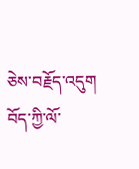ཅེས་བརྗོད་འདུག
བོད་ཀྱི་ལོ་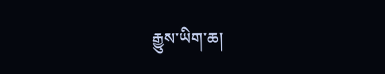རྒྱུས་ཡིག་ཆ།